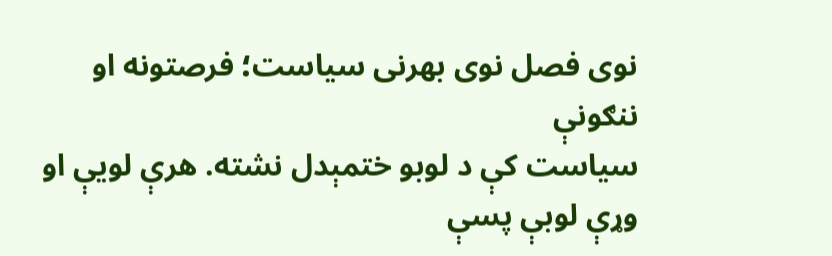نوی فصل نوی بهرنی سیاست؛ فرصتونه او ننګونې
سیاست کې د لوبو ختمېدل نشته. هرې لویې او وړې لوبې پسې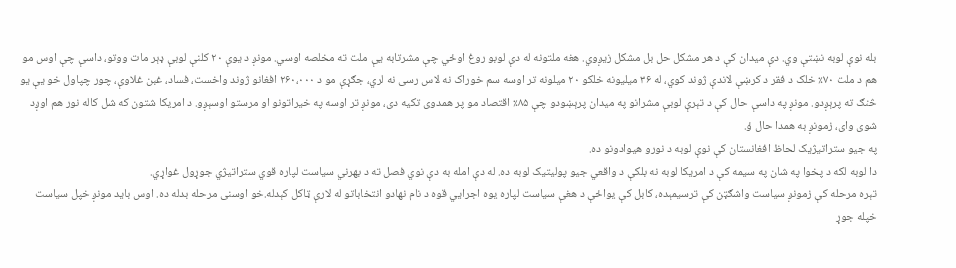بله نوې لوبه نښتې وي. دې میدان کې د هر مشکل حل بل مشکل زیږوي. هغه ملتونه له دې لوبو روغ اوځي چې مشرتابه یې ملت ته مخلصه اوسي. مونږ د یوې ۲۰ کلنې لوبې ډېر مات ووتو، داسې چې اوس مو هم د ملت ۷۰٪ خلک د فقر د کرښې لاندې ژوند کوي، له ۳۶ میلیونه خلکو ۲۰ میلونه تر اوسه سم خوراک نه لاس رسی نه لري، جګړې مو د ۲۶۰،۰۰۰ افغانو ژوند واخست، فساد، غبن غلاوې، چور چپاول خو یې یو څنګ ته پرېږدو. مونږ په داسې حال کې د تېرې لوبې مشرانو په میدان پرېښودو چې ۸۵٪ اقتصاد مو پر همدوی تکیه دی، مونږ تر اوسه په خیراتونو او مرستو اوسېږو. د امریکا شتون که شل کاله نور هم اوږد شوی وای، زمونږ به همدا حال ؤ.
په جیو ستراتیژیک لحاظ افغانستان کې نوې لوبه د نورو هیوادونو ده.
دا لوبه لکه د پخوا په شان په سیمه کې د امریکا لوبه نه بلکې د واقعي جیو پولیتیک لوبه ده. له دې امله به دې نوي فصل ته د بهرني سیاست لپاره قوي ستراتیژي جوړول غواړي.
تېره مرحله کې زمونږ سیاست واشګټن کې ترسیمېده، کابل کې یواځې د هغې سیاست لپاره یوه اجرايي قوه د نام نهادو انتخاباتو له لارې ټاکل کېدله.خو اوسنی مرحله بدله ده. اوس باید مونږ خپل سیاست خپله جوړ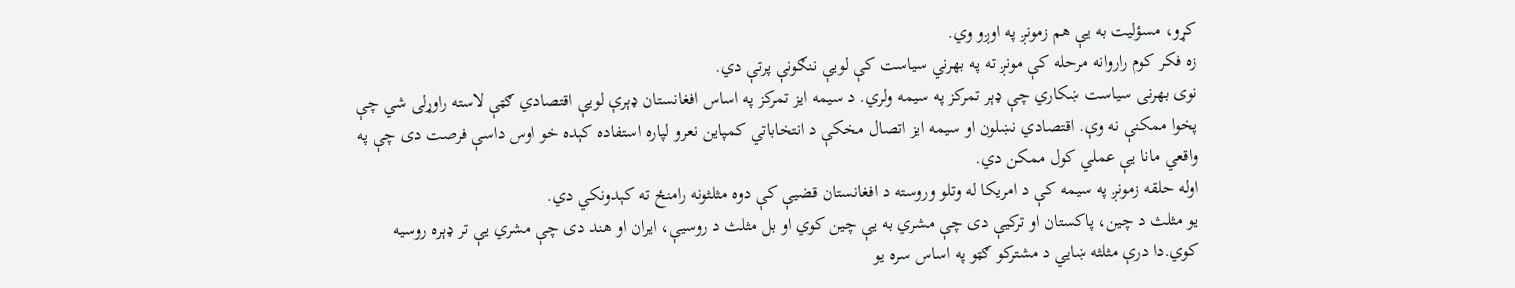کړو، مسؤلیت به یې هم زمونږ په اوږو وي.
زه فکر کوم راروانه مرحله کې مونږ ته په بهرني سیاست کې لویې ننګونې پرتې دي.
نوی بهرنی سیاست ښکاري چې ډېر تمرکز په سیمه ولري. د سیمه ایز تمرکز په اساس افغانستان ډېرې لویې اقتصادي ګټې لاسته راوړلی شي چې پخوا ممکنې نه وې. اقتصادي نښلون او سیمه ایز اتصال مخکې د انتخاباتي کمپاین نعرو لپاره استفاده کېده خو اوس داسې فرصت دی چې په واقعي مانا یې عملي کول ممکن دي.
اوله حلقه زمونږ په سیمه کې د امریکا له وتلو وروسته د افغانستان قضیې کې دوه مثلثونه رامنځ ته کېدونکي دي.
یو مثلث د چین، پاکستان او ترکیې دی چې مشري به یې چین کوي او بل مثلث د روسیې، ایران او هند دی چې مشري یې تر ډېره روسیه کوي.دا درې مثلثه ښايي د مشترکو ګټو په اساس سره یو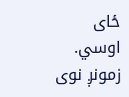ځای اوسي.
زمونږ نوی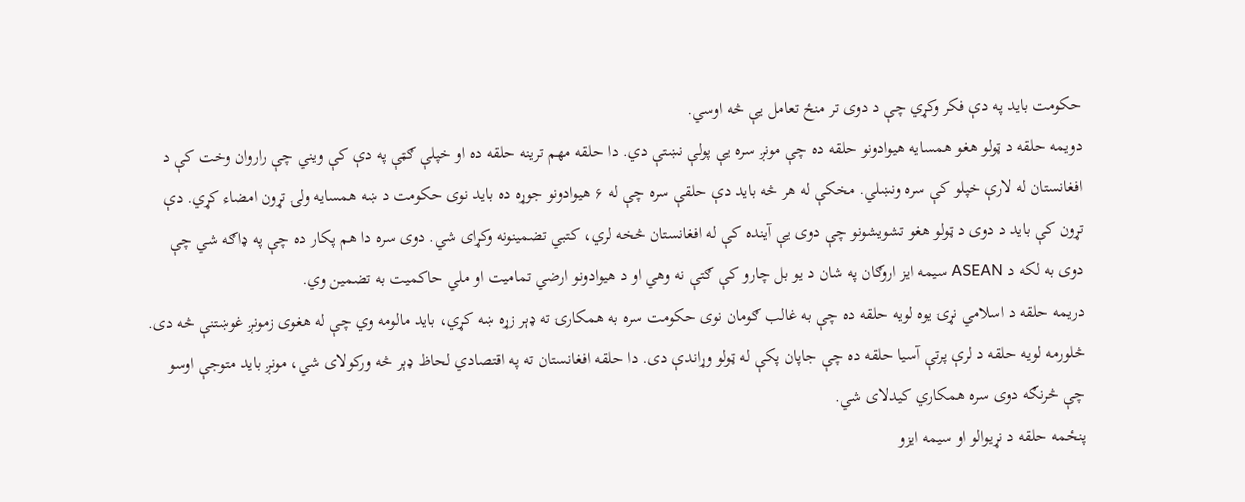حکومت باید په دې فکر وکړي چې د دوی تر منځ تعامل یې څه اوسي.
دویمه حلقه د ټولو هغو همسایه هیوادونو حلقه ده چې مونږ سره یې پولې نښتې دي. دا حلقه مهم ترینه حلقه ده او خپلې ګټې په دې کې ویني چې راروان وخت کې د افغانستان له لارې خپلو کې سره ونښلي. مخکې له هر څه باید دې حلقې سره چې له ۶ هیوادونو جوړه ده باید نوی حکومت د ښه همسایه ولۍ تړون امضاء کړي. دې تړون کې باید د دوی د ټولو هغو تشویشونو چې دوی یې آینده کې له افغانستان څخه لري، کتبي تضمینونه وکړای شي. دوی سره دا هم پکار ده چې په ډاګه شي چې دوی به لکه د ASEAN سیمه ایز اروګان په شان د یو بل چارو کې ګتې نه وهي او د هیوادونو ارضي تمامیت او ملي حاکمیت به تضمین وي.
دریمه حلقه د اسلامي نړۍ یوه لویه حلقه ده چې به غالب ګومان نوی حکومت سره به همکارۍ ته ډېر زړه ښه کړي، باید مالومه وي چې له هغوی زمونږ غوښتنې څه دی. څلورمه لویه حلقه د لرې پرتې آسیا حلقه ده چې جاپان پکې له ټولو وړاندې دی. دا حلقه افغانستان ته په اقتصادي لحاظ ډېر څه ورکولای شي، مونږ باید متوجې اوسو چې څرنګه دوی سره همکاري کیدلای شي.
پنځمه حلقه د نړیوالو او سیمه ایزو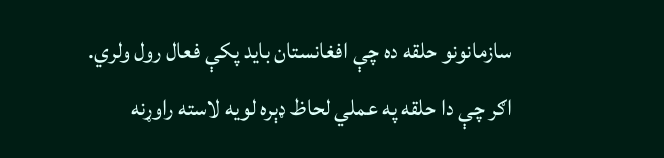سازمانونو حلقه ده چې افغانستان باید پکې فعال رول ولري. اګر چې دا حلقه په عملي لحاظ ډېره لویه لاسته راوړنه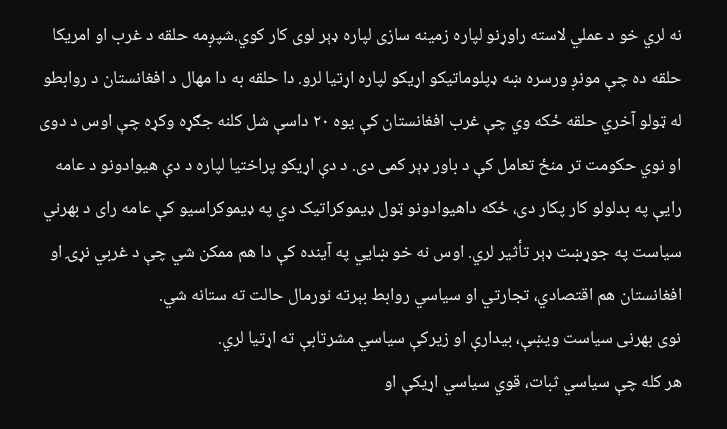نه لري خو د عملي لاسته راوړنو لپاره زمینه سازی لپاره ډېر لوی کار کوي.شپږمه حلقه د غرب او امریکا حلقه ده چې مونږ ورسره ښه ډپلوماتیکو اړیکو لپاره اړتیا لرو. دا حلقه به دا مهال د افغانستان د روابطو له ټولو آخري حلقه ځکه وي چې غرب افغانستان کې یوه ۲۰ داسې شل کلنه جګړه وکړه چې اوس د دوی او نوي حکومت تر منځ تعامل کې د باور ډېر کمی دی. د دې اړیکو پراختیا لپاره د دې هیوادونو د عامه رایې په بدلولو کار پکار دی، ځکه داهیوادونو ټول ډیموکراتیک دي په ډیموکراسیو کې عامه رای د بهرني سیاست په جوړښت ډېر تأثیر لري. اوس نه خو ښايي په آینده کې دا هم ممکن شي چې د غربي نړۍ او افغانستان هم اقتصادي، تجارتي او سیاسي روابط بېرته نورمال حالت ته ستانه شي.
نوی بهرنی سیاست ویښې، بیدارې او زیرکې سیاسي مشرتابې ته اړتیا لري.
هر کله چې سیاسي ثبات، قوي سیاسي اړیکې او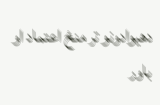دهیوادونو تر منځ اعتماد او باور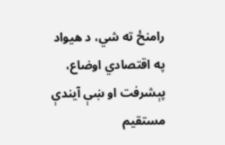رامنځ ته شي، د هیواد په اقتصادي اوضاع، پېشرفت او ښې آیندې مستقیم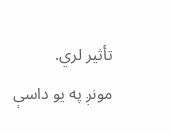تأثیر لري.
مونږ په یو داسې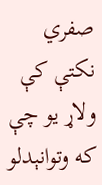صفري نکتې کې ولاړ یو چې که وتوانېدلو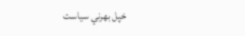خپل بهرني سیاست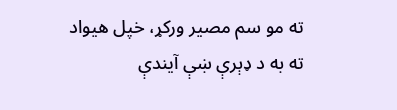ته مو سم مصیر ورکړ، خپل هیواد ته به د ډېرې ښې آیندې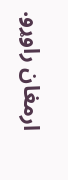ارمغان راوړو.